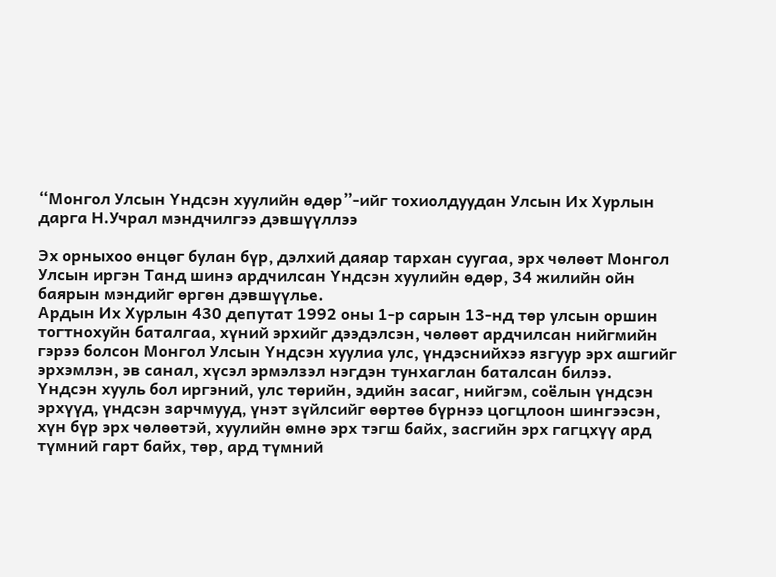“Монгол Улсын Үндсэн хуулийн өдөр”-ийг тохиолдуудан Улсын Их Хурлын дарга Н.Учрал мэндчилгээ дэвшүүллээ

Эх орныхоо өнцөг булан бүр, дэлхий даяар тархан суугаа, эрх чөлөөт Монгол Улсын иргэн Танд шинэ ардчилсан Үндсэн хуулийн өдөр, 34 жилийн ойн баярын мэндийг өргөн дэвшүүлье.
Ардын Их Хурлын 430 депутат 1992 оны 1-р сарын 13-нд төр улсын оршин тогтнохуйн баталгаа, хүний эрхийг дээдэлсэн, чөлөөт ардчилсан нийгмийн гэрээ болсон Монгол Улсын Үндсэн хуулиа улс, үндэснийхээ язгуур эрх ашгийг эрхэмлэн, эв санал, хүсэл эрмэлзэл нэгдэн тунхаглан баталсан билээ.
Үндсэн хууль бол иргэний, улс төрийн, эдийн засаг, нийгэм, соёлын үндсэн эрхүүд, үндсэн зарчмууд, үнэт зүйлсийг өөртөө бүрнээ цогцлоон шингээсэн, хүн бүр эрх чөлөөтэй, хуулийн өмнө эрх тэгш байх, засгийн эрх гагцхүү ард түмний гарт байх, төр, ард түмний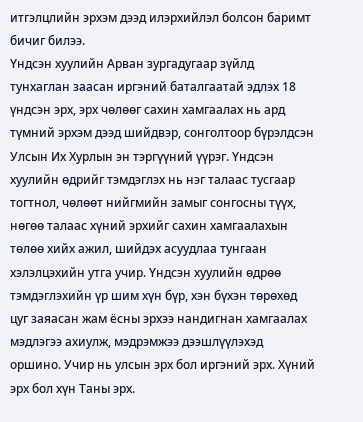итгэлцлийн эрхэм дээд илэрхийлэл болсон баримт бичиг билээ.
Үндсэн хуулийн Арван зургадугаар зүйлд тунхаглан заасан иргэний баталгаатай эдлэх 18 үндсэн эрх, эрх чөлөөг сахин хамгаалах нь ард түмний эрхэм дээд шийдвэр, сонголтоор бүрэлдсэн Улсын Их Хурлын эн тэргүүний үүрэг. Үндсэн хуулийн өдрийг тэмдэглэх нь нэг талаас тусгаар тогтнол, чөлөөт нийгмийн замыг сонгосны түүх, нөгөө талаас хүний эрхийг сахин хамгаалахын төлөө хийх ажил, шийдэх асуудлаа тунгаан хэлэлцэхийн утга учир. Үндсэн хуулийн өдрөө тэмдэглэхийн үр шим хүн бүр, хэн бүхэн төрөхөд цуг заяасан жам ёсны эрхээ нандигнан хамгаалах мэдлэгээ ахиулж, мэдрэмжээ дээшлүүлэхэд оршино. Учир нь улсын эрх бол иргэний эрх. Хүний эрх бол хүн Таны эрх.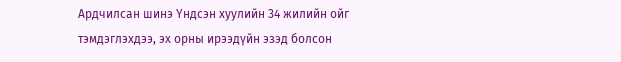Ардчилсан шинэ Үндсэн хуулийн 34 жилийн ойг тэмдэглэхдээ, эх орны ирээдүйн эзэд болсон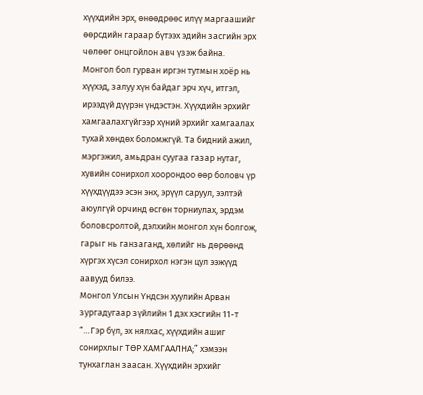хүүхдийн эрх, өнөөдрөөс илүү маргаашийг өөрсдийн гараар бүтээх эдийн засгийн эрх чөлөөг онцгойлон авч үзэж байна.
Монгол бол гурван иргэн тутмын хоёр нь хүүхэд, залуу хүн байдаг эрч хүч, итгэл, ирээдүй дүүрэн үндэстэн. Хүүхдийн эрхийг хамгаалахгүйгээр хүний эрхийг хамгаалах тухай хөндөх боломжгүй. Та бидний ажил, мэргэжил, амьдран суугаа газар нутаг, хувийн сонирхол хоорондоо өөр боловч үр хүүхдүүдээ эсэн энх, эрүүл саруул, ээлтэй аюулгүй орчинд өсгөн торниулах, эрдэм боловсролтой, дэлхийн монгол хүн болгож, гарыг нь ганзаганд, хөлийг нь дөрөөнд хүргэх хүсэл сонирхол нэгэн цул ээжүүд аавууд билээ.
Монгол Улсын Үндсэн хуулийн Арван зургадугаар зүйлийн 1 дэх хэсгийн 11-т “…Гэр бүл, эх нялхас, хүүхдийн ашиг сонирхлыг ТӨР ХАМГААЛНА;” хэмээн тунхаглан заасан. Хүүхдийн эрхийг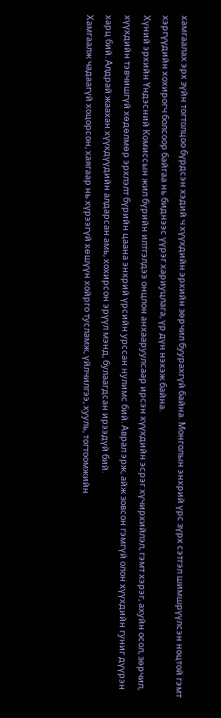хамгаалах эрх зүйн тогтолцоо бүрдсэн хэдий ч хүүхдийн эрхийн зөрчил буурахгүй байна. Монголын энхрий үрс зүрх сэтгэл шимшрүүлсэн ноцтой гэмт хэргүүдийн хохирогч болсоор байгаа нь биднээс үүрэг хариуцлага, үр дүн нэхэж байна.
Хүний эрхийн Үндэсний Комиссын жил бүрийн илтгэлдээ онцлон анхааруулсаар ирсэн хүүхдийн эсрэг хүчирхийлэл, гэмт хэрэг, ахуйн осол, зөрчил, хүүхдийн тэвчишгүй хөдөлмөр эрхлэлт бүрийн цаана энхрий үрсийн урссан нулимс бий. Аврал эрж, айж зовсон гэмгүй олон хүүхдийн гуниг дүүрэн харц бий. Алдрай жаахан хүүхдүүдийн алдарсан амь, хохирсон эрүүл мэнд, булаагдсан ирээдүй бий.
Хамгаалж чадаагүй хоцорсон, хаягаар нь хүрээгүй хөшүүн хойрго тусламж, үйлчилгээ, хууль, тогтоомжийн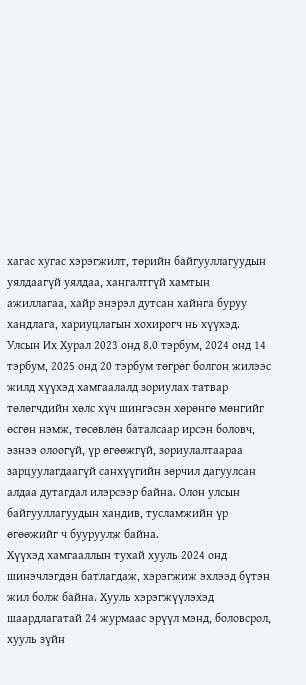хагас хугас хэрэгжилт, төрийн байгууллагуудын уялдаагүй уялдаа, хангалтгүй хамтын ажиллагаа, хайр энэрэл дутсан хайнга буруу хандлага, хариуцлагын хохирогч нь хүүхэд.
Улсын Их Хурал 2023 онд 8.0 тэрбум, 2024 онд 14 тэрбум, 2025 онд 20 тэрбум төгрөг болгон жилээс жилд хүүхэд хамгаалалд зориулах татвар төлөгчдийн хөлс хүч шингэсэн хөрөнгө мөнгийг өсгөн нэмж, төсөвлөн баталсаар ирсэн боловч, эзнээ олоогүй, үр өгөөжгүй, зориулалтаараа зарцуулагдаагүй санхүүгийн зөрчил дагуулсан алдаа дутагдал илэрсээр байна. Олон улсын байгууллагуудын хандив, тусламжийн үр өгөөжийг ч бууруулж байна.
Хүүхэд хамгааллын тухай хууль 2024 онд шинэчлэгдэн батлагдаж, хэрэгжиж эхлээд бүтэн жил болж байна. Хууль хэрэгжүүлэхэд шаардлагатай 24 журмаас эрүүл мэнд, боловсрол, хууль зүйн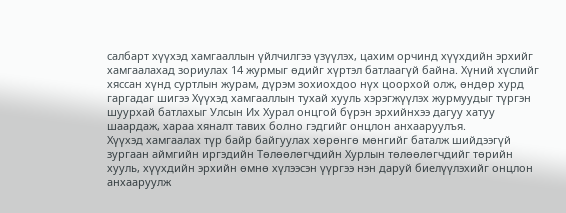салбарт хүүхэд хамгааллын үйлчилгээ үзүүлэх, цахим орчинд хүүхдийн эрхийг хамгаалахад зориулах 14 журмыг өдийг хүртэл батлаагүй байна. Хүний хүслийг хяссан хүнд суртлын журам, дүрэм зохиохдоо нүх цоорхой олж, өндөр хурд гаргадаг шигээ Хүүхэд хамгааллын тухай хууль хэрэгжүүлэх журмуудыг түргэн шуурхай батлахыг Улсын Их Хурал онцгой бүрэн эрхийнхээ дагуу хатуу шаардаж, хараа хяналт тавих болно гэдгийг онцлон анхааруулъя.
Хүүхэд хамгаалах түр байр байгуулах хөрөнгө мөнгийг баталж шийдээгүй зургаан аймгийн иргэдийн Төлөөлөгчдийн Хурлын төлөөлөгчдийг төрийн хууль, хүүхдийн эрхийн өмнө хүлээсэн үүргээ нэн даруй биелүүлэхийг онцлон анхааруулж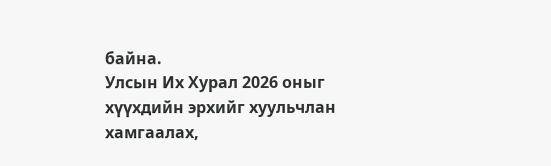байна.
Улсын Их Хурал 2026 оныг хүүхдийн эрхийг хуульчлан хамгаалах,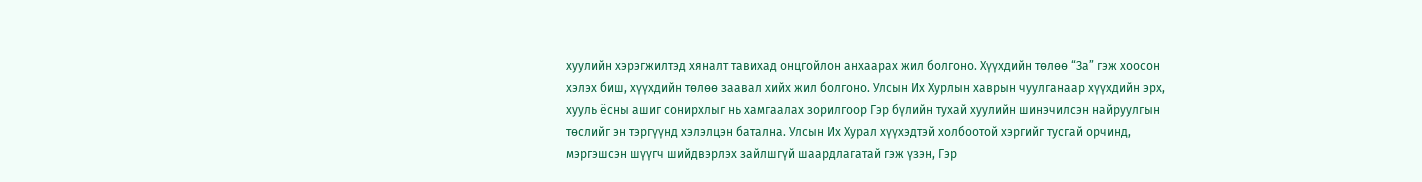хуулийн хэрэгжилтэд хяналт тавихад онцгойлон анхаарах жил болгоно. Хүүхдийн төлөө “За” гэж хоосон хэлэх биш, хүүхдийн төлөө заавал хийх жил болгоно. Улсын Их Хурлын хаврын чуулганаар хүүхдийн эрх, хууль ёсны ашиг сонирхлыг нь хамгаалах зорилгоор Гэр бүлийн тухай хуулийн шинэчилсэн найруулгын төслийг эн тэргүүнд хэлэлцэн батална. Улсын Их Хурал хүүхэдтэй холбоотой хэргийг тусгай орчинд, мэргэшсэн шүүгч шийдвэрлэх зайлшгүй шаардлагатай гэж үзэн, Гэр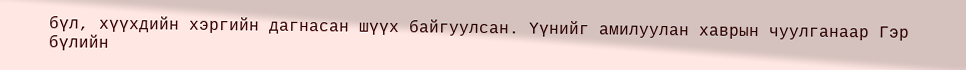бүл, хүүхдийн хэргийн дагнасан шүүх байгуулсан. Үүнийг амилуулан хаврын чуулганаар Гэр бүлийн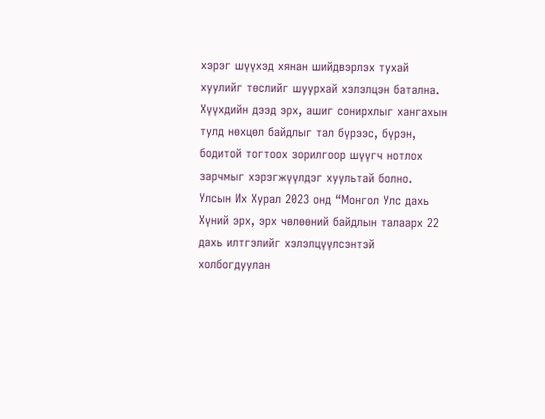хэрэг шүүхэд хянан шийдвэрлэх тухай хуулийг төслийг шуурхай хэлэлцэн батална. Хүүхдийн дээд эрх, ашиг сонирхлыг хангахын тулд нөхцөл байдлыг тал бүрээс, бүрэн, бодитой тогтоох зорилгоор шүүгч нотлох зарчмыг хэрэгжүүлдэг хуультай болно.
Улсын Их Хурал 2023 онд “Монгол Улс дахь Хүний эрх, эрх чөлөөний байдлын талаарх 22 дахь илтгэлийг хэлэлцүүлсэнтэй холбогдуулан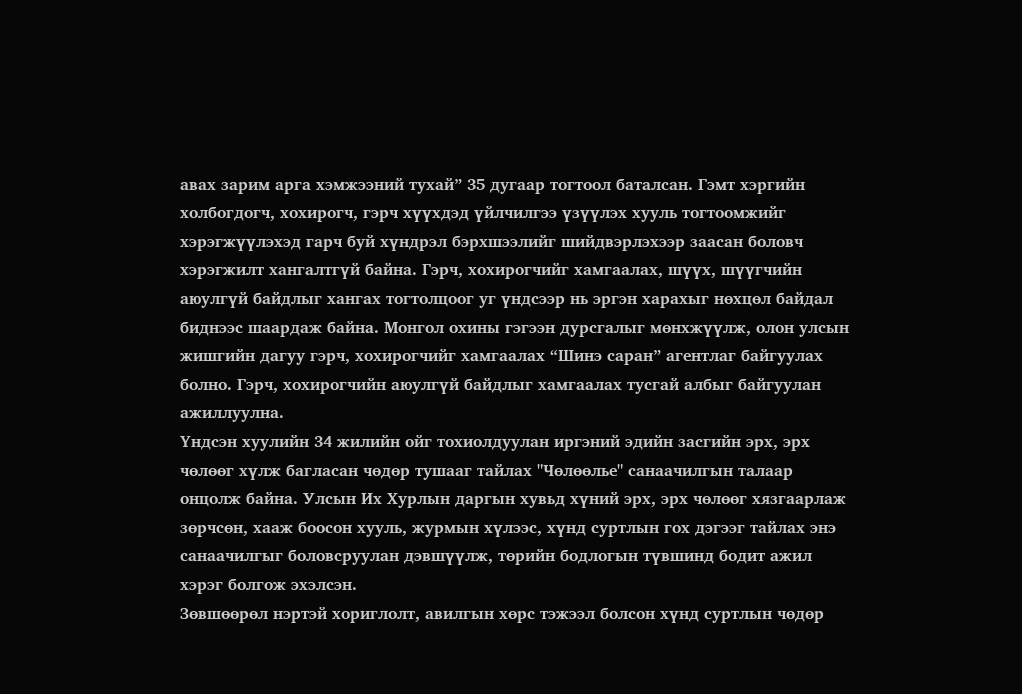авах зарим арга хэмжээний тухай” 35 дугаар тогтоол баталсан. Гэмт хэргийн холбогдогч, хохирогч, гэрч хүүхдэд үйлчилгээ үзүүлэх хууль тогтоомжийг хэрэгжүүлэхэд гарч буй хүндрэл бэрхшээлийг шийдвэрлэхээр заасан боловч хэрэгжилт хангалтгүй байна. Гэрч, хохирогчийг хамгаалах, шүүх, шүүгчийн аюулгүй байдлыг хангах тогтолцоог уг үндсээр нь эргэн харахыг нөхцөл байдал биднээс шаардаж байна. Монгол охины гэгээн дурсгалыг мөнхжүүлж, олон улсын жишгийн дагуу гэрч, хохирогчийг хамгаалах “Шинэ саран” агентлаг байгуулах болно. Гэрч, хохирогчийн аюулгүй байдлыг хамгаалах тусгай албыг байгуулан ажиллуулна.
Үндсэн хуулийн 34 жилийн ойг тохиолдуулан иргэний эдийн засгийн эрх, эрх чөлөөг хүлж багласан чөдөр тушааг тайлах "Чөлөөлье" санаачилгын талаар онцолж байна. Улсын Их Хурлын даргын хувьд хүний эрх, эрх чөлөөг хязгаарлаж зөрчсөн, хааж боосон хууль, журмын хүлээс, хүнд суртлын гох дэгээг тайлах энэ санаачилгыг боловсруулан дэвшүүлж, төрийн бодлогын түвшинд бодит ажил хэрэг болгож эхэлсэн.
Зөвшөөрөл нэртэй хориглолт, авилгын хөрс тэжээл болсон хүнд суртлын чөдөр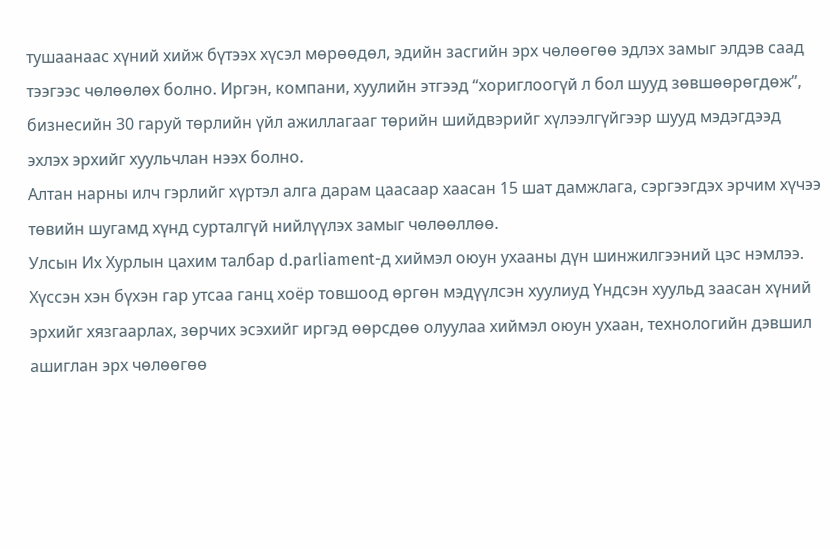тушаанаас хүний хийж бүтээх хүсэл мөрөөдөл, эдийн засгийн эрх чөлөөгөө эдлэх замыг элдэв саад тээгээс чөлөөлөх болно. Иргэн, компани, хуулийн этгээд “хориглоогүй л бол шууд зөвшөөрөгдөж”, бизнесийн 30 гаруй төрлийн үйл ажиллагааг төрийн шийдвэрийг хүлээлгүйгээр шууд мэдэгдээд эхлэх эрхийг хуульчлан нээх болно.
Алтан нарны илч гэрлийг хүртэл алга дарам цаасаар хаасан 15 шат дамжлага, сэргээгдэх эрчим хүчээ төвийн шугамд хүнд сурталгүй нийлүүлэх замыг чөлөөллөө.
Улсын Их Хурлын цахим талбар d.parliament-д хиймэл оюун ухааны дүн шинжилгээний цэс нэмлээ. Хүссэн хэн бүхэн гар утсаа ганц хоёр товшоод өргөн мэдүүлсэн хуулиуд Үндсэн хуульд заасан хүний эрхийг хязгаарлах, зөрчих эсэхийг иргэд өөрсдөө олуулаа хиймэл оюун ухаан, технологийн дэвшил ашиглан эрх чөлөөгөө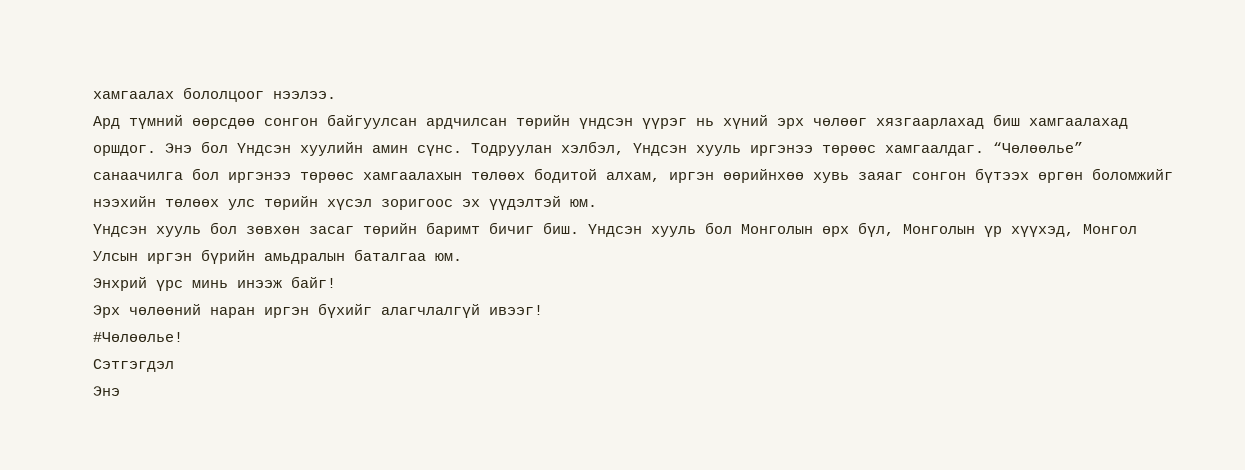хамгаалах бололцоог нээлээ.
Ард түмний өөрсдөө сонгон байгуулсан ардчилсан төрийн үндсэн үүрэг нь хүний эрх чөлөөг хязгаарлахад биш хамгаалахад оршдог. Энэ бол Үндсэн хуулийн амин сүнс. Тодруулан хэлбэл, Үндсэн хууль иргэнээ төрөөс хамгаалдаг. “Чөлөөлье” санаачилга бол иргэнээ төрөөс хамгаалахын төлөөх бодитой алхам, иргэн өөрийнхөө хувь заяаг сонгон бүтээх өргөн боломжийг нээхийн төлөөх улс төрийн хүсэл зоригоос эх үүдэлтэй юм.
Үндсэн хууль бол зөвхөн засаг төрийн баримт бичиг биш. Үндсэн хууль бол Монголын өрх бүл, Монголын үр хүүхэд, Монгол Улсын иргэн бүрийн амьдралын баталгаа юм.
Энхрий үрс минь инээж байг!
Эрх чөлөөний наран иргэн бүхийг алагчлалгүй ивээг!
#Чөлөөлье!
Сэтгэгдэл
Энэ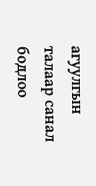агуулгын талаар санал бодлоо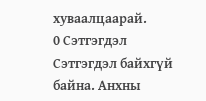хуваалцаарай.
0 Сэтгэгдэл
Сэтгэгдэл байхгүй байна. Анхны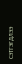сэтгэгдлээ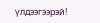үлдээгээрэй!